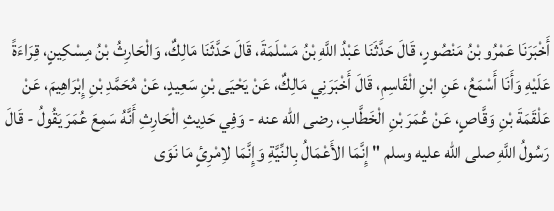أَخْبَرَنَا عَمْرُو بْنُ مَنْصُورٍ، قَالَ حَدَّثَنَا عَبْدُ اللَّهِ بْنُ مَسْلَمَةَ، قَالَ حَدَّثَنَا مَالِكٌ، وَالْحَارِثُ بْنُ مِسْكِينٍ، قِرَاءَةً عَلَيْهِ وَأَنَا أَسْمَعُ، عَنِ ابْنِ الْقَاسِمِ، قَالَ أَخْبَرَنِي مَالِكٌ، عَنْ يَحْيَى بْنِ سَعِيدٍ، عَنْ مُحَمَّدِ بْنِ إِبْرَاهِيمَ، عَنْ عَلْقَمَةَ بْنِ وَقَّاصٍ، عَنْ عُمَرَ بْنِ الْخَطَّابِ، رضى الله عنه - وَفِي حَدِيثِ الْحَارِثِ أَنَّهُ سَمِعَ عُمَرَ يَقُولُ - قَالَ رَسُولُ اللَّهِ صلى الله عليه وسلم " إِنَّمَا الأَعْمَالُ بِالنِّيَّةِ وَإِنَّمَا لاِمْرِئٍ مَا نَوَى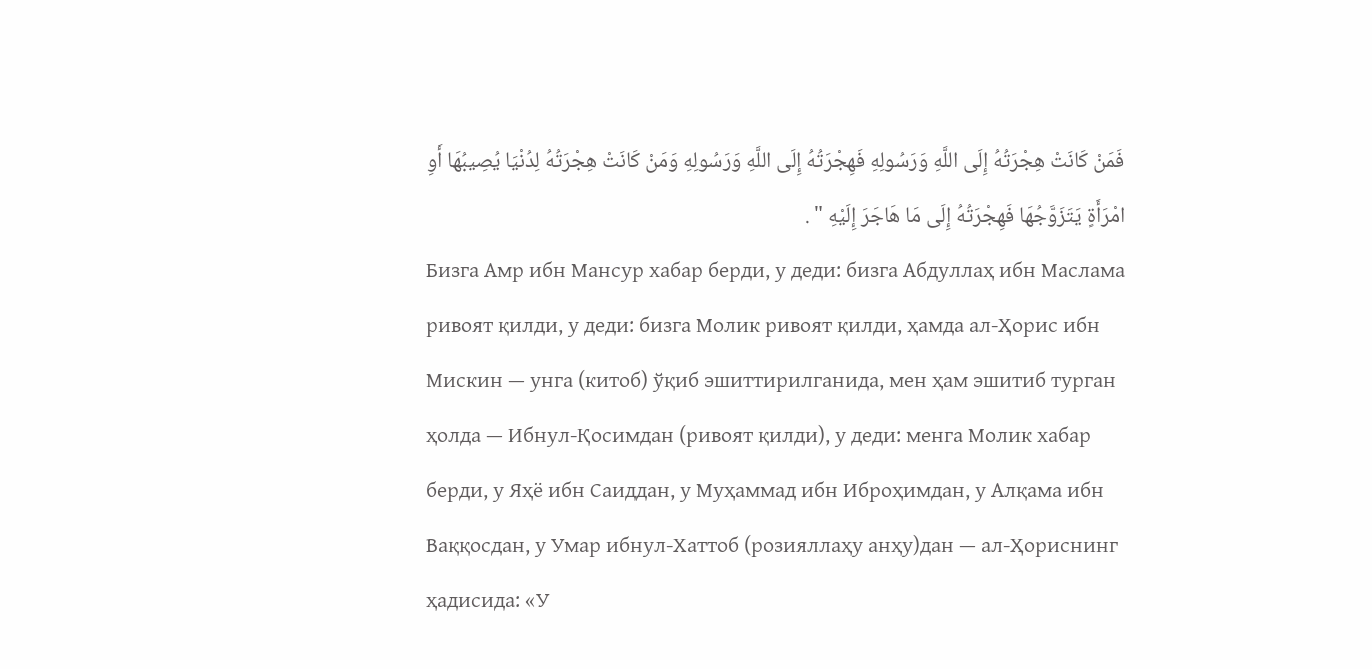فَمَنْ كَانَتْ هِجْرَتُهُ إِلَى اللَّهِ وَرَسُولِهِ فَهِجْرَتُهُ إِلَى اللَّهِ وَرَسُولِهِ وَمَنْ كَانَتْ هِجْرَتُهُ لِدُنْيَا يُصِيبُهَا أَوِ امْرَأَةٍ يَتَزَوَّجُهَا فَهِجْرَتُهُ إِلَى مَا هَاجَرَ إِلَيْهِ " .
Бизга Амр ибн Мансур хабар берди, у деди: бизга Абдуллаҳ ибн Маслама ривоят қилди, у деди: бизга Молик ривоят қилди, ҳамда ал-Ҳорис ибн Мискин — унга (китоб) ўқиб эшиттирилганида, мен ҳам эшитиб турган ҳолда — Ибнул-Қосимдан (ривоят қилди), у деди: менга Молик хабар берди, у Яҳё ибн Саиддан, у Муҳаммад ибн Иброҳимдан, у Алқама ибн Ваққосдан, у Умар ибнул-Хаттоб (розияллаҳу анҳу)дан — ал-Ҳориснинг ҳадисида: «У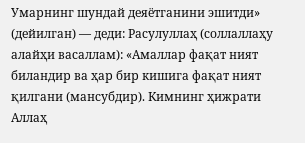Умарнинг шундай деяётганини эшитди» (дейилган) — деди: Расулуллаҳ (соллаллаҳу алайҳи васаллам): «Амаллар фақат ният биландир ва ҳар бир кишига фақат ният қилгани (мансубдир). Кимнинг ҳижрати Аллаҳ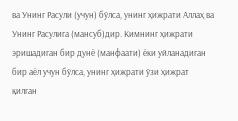ва Унинг Расули (учун) бўлса, унинг ҳижрати Аллаҳ ва Унинг Расулига (мансуб)дир. Кимнинг ҳижрати эришадиган бир дунё (манфаати) ёки уйланадиган бир аёл учун бўлса, унинг ҳижрати ўзи ҳижрат қилган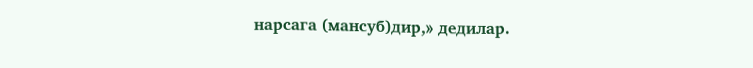нарсага (мансуб)дир,» дедилар.